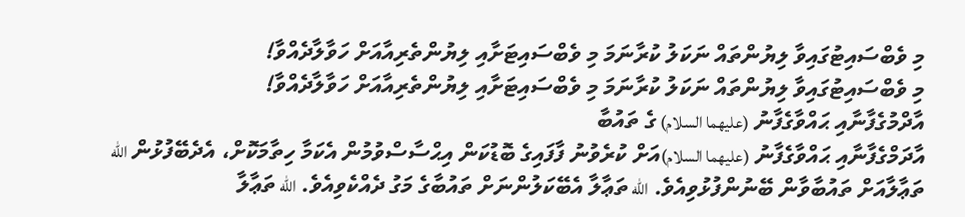މި ވެބްސައިޓުގައިވާ ލިޔުންތައް ނަކަލު ކުރާނަމަ މި ވެބްސައިޓަށާއި ލިޔުންތެރިއާއަށް ހަވާލާދެއްވާ!
މި ވެބްސައިޓުގައިވާ ލިޔުންތައް ނަކަލު ކުރާނަމަ މި ވެބްސައިޓަށާއި ލިޔުންތެރިއާއަށް ހަވާލާދެއްވާ!
އާދްމުގެފާނާއި ޙައްވާގެފާނު (عليهما السلام) ގެ ތައުބާ
އާދަމްގެފާނާއި ޙައްވާގެފާނު (عليهما السلام)އަށް ކުރެވުނު ފާފައިގެ ބޮޑުކަން އިޙްސާސްވުމުން އެކަމާ ހިތާމަކޮށް، އެދެބޭފުޅުން الله ތަޢާލާއަށް ތައުބާވާން ބޭނުންފުޅުވިއެވެ. الله ތަޢާލާ އެބޭކަލުންނަށް ތައުބާގެ މަގު ދެއްކެވިއެވެ. الله ތަޢާލާ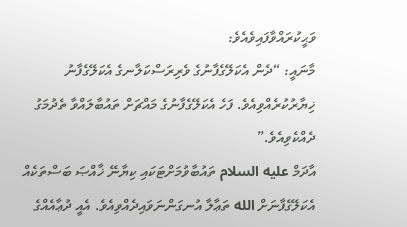ވަޙީކުރައްވާފައިވެއެވެ:
މާނައީ: “ދެން އެކަލޭގެފާނުގެ ވެރިރަސްކަލާނގެ އެކަލޭގެފާނު ޚިޔާރުކުރެއްވިއެވެ. ފަހެ އެކަލޭގެފާނުގެ މައްޗަށް ތައުބާލައްވާ ތެދުމަގު ދެއްކެވިއެވެ.”
އާދަމް عليه السلام ތައުބާވުމަށްޓަކައި ކިޔާނޭ ޚާއްޞަ ބަސްތަކެއް އެކަލޭގެފާނަށް الله ތަޢާލާ އުނގަންނަވައިދެއްވިއެވެ. އެއީ ދުޢާއެއްގެ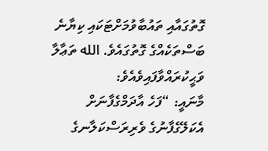ގޮތުގައާއި ތައުބާވުމަށްޓަކައި ކިޔާނެ ބަސްތަކެއްގެ ގޮތުގައެވެ. الله ތަޢާލާ ވަޙީކުރައްވާފައިވެއެވެ:
މާނައީ: “ފަހެ އާދަމްގެފާނަށް އެކަލޭގެފާނުގެ ވެރިރަސްކަލާނގެ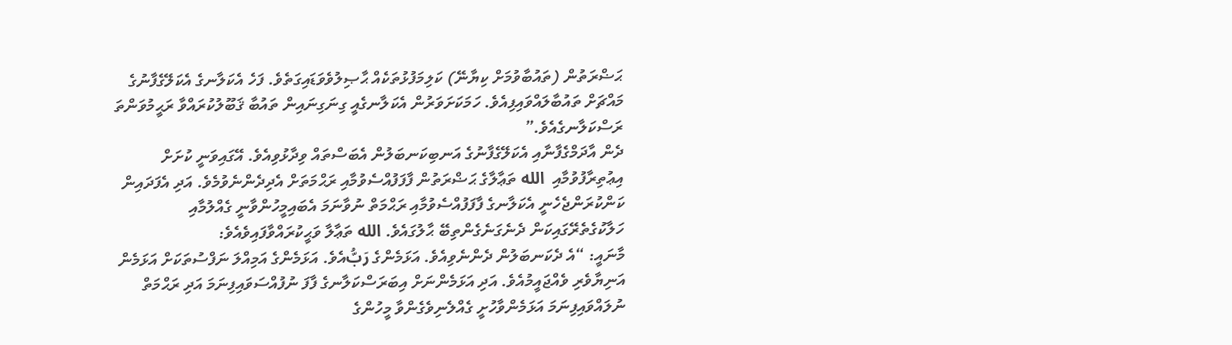ޙަޟްރަތުން (ތައުބާވުމަށް ކިޔާނޭ) ކަލިމަފުޅުތަކެއް ޙާޞިލުވެވަޑައިގަތެވެ. ފަހެ އެކަލާނގެ އެކަލޭގެފާނުގެ މައްޗަށް ތައުބާލައްވައިފިއެވެ. ހަމަކަށަވަރުން އެކަލާނގެއީ ގިނަގިނައިން ތައުބާ ޤަބޫލުކުރައްވާ ރަޙީމުވަންތަ ރަސްކަލާނގެއެވެ.”
ދެން އާދަމްގެފާނާއި އެކަލޭގެފާނުގެ އަނބިކަނބަލުން އެބަސްތައް ވިދާޅުވިއެވެ. އޭގައިވަނީ ކުށަށް އިޢުތިރާފުވުމާއި  الله ތަޢާލާގެ ޙަޟްރަތުން ފާފަފުއްސެވުމާއި ރަޙްމަތަށް އެދިދެންނެވުމެވެ. އަދި އެފަދައިން ކަންކުރަންޖެހެނީ އެކަލާނގެ ފާފަފުއްސެވުމާއި ރަޙްމަތް ނުވާނަމަ އެބައިމީހުންވާނީ ގެއްލުމާއި ހަލާކުގެތެރޭގައިކަން ދެނެގަނެގެންތިބޭ ޙާލުގައެވެ. الله ތަޢާލާ ވަޙީކުރައްވާފައިވެއެވެ:
މާނައީ: “އެ ދެކަނބަލުން ދެންނެވިއެވެ. އަޅަމެންގެ رَبُّއެވެ. އަޅަމެންގެ އަމިއްލަ ނަފްސުތަކަށް އަޅަމެން އަނިޔާވެރި ވެއްޖައީމުއެވެ. އަދި އަޅަމެންނަށް އިބަރަސްކަލާނގެ ފާފަ ނުފުއްސަވައިފިނަމަ އަދި ރަޙްމަތް ނުލައްވައިފިނަމަ އަޅަމެންވާހުށީ ގެއްލެނިވެގެންވާ މީހުންގެ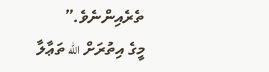ތެރެއިންނެވެ.”
މީގެ އިތުރަށް الله ތަޢާލާ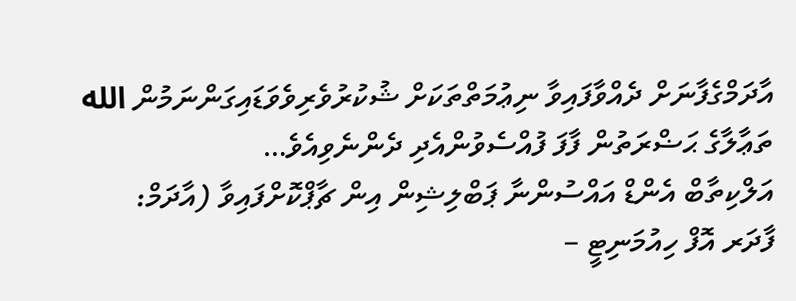އާދަމްގެފާނަށް ދެއްވާފައިވާ ނިޢުމަތްތަކަށް ޝުކުރުވެރިވެވަޑައިގަންނަމުން الله ތަޢާލާގެ ޙަޟްރަތުން ފާފަ ފުއްސެވުންއެދި ދެންނެވިއެވެ…
އަލްކިތާބް އެންޑް އައްސުންނާ ޕަބްލިޝިން އިން ޗާޕްކޮށްފައިވާ (އާދަމް: ފާދަރ އޮފް ހިއުމަނިޓީ –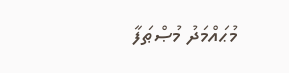މުޙައްމަދު މުޞްޠަފާ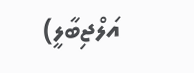އަލްޖިބާލީ)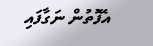އެފޮތުން ނަގާފައި